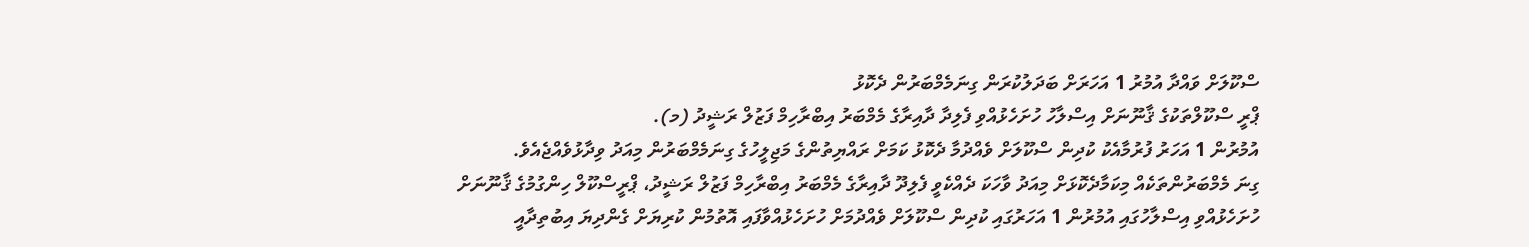ސްކޫލަށް ވައްދާ އުމުރު 1 އަހަރަށް ބަދަލުކުރަން ގިނަމެމްބަރުން ދެކޮޅު
ޕްރީ ސްކޫލްތަކުގެ ޤާނޫނަށް އިސްލާހު ހުށަހެޅުއްވި ފެލިދާ ދާއިރާގެ މެމްބަރު އިބްރާހިމް ފަޒުލް ރަޝީދު (މ).
އުމުރުން 1 އަހަރު ފުރުމާއެކު ކުދިން ސްކޫލަށް ވެއްދުމާ ދެކޮޅު ކަމަށް ރައްޔިތުންގެ މަޖިލީހުގެ ގިނަމެމްބަރުން މިއަދު ވިދާޅުވެއްޖެއެވެ.
ގިނަ މެމްބަރުންތަކެއް މިކަމާދެކޮޅަށް މިއަދު ވާހަކަ ދެއްކެވީ ފެލިދޫ ދާއިރާގެ މެމްބަރު އިބްރާހިމް ފަޒުލް ރަޝީދު، ޕްރީސްކޫލް ހިންގުމުގެ ޤާނޫނަށް ހުށަހެޅުއްވި އިސްލާހުގައި އުމުރުން 1 އަހަރުގައި ކުދިން ސްކޫލަށް ވެއްދުމަށް ހުށަހެޅުއްވާފައި އޮތުމުން ކުރިޔަށް ގެންދިޔަ އިބުތިދާއީ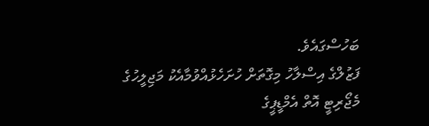ބަހުސްގައެވެ.
ފަޒުލްގެ އިސްލާހު މިގޮތަށް ހުށަހެޅުއްވުމާއެކު މަޖިލީހުގެ މެޖޯރިޓީ އޮތް އެމްޑީޕީގެ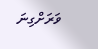ވަރަށްގިނަ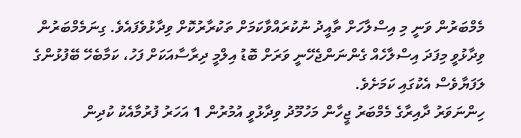މެމްބަރުން ވަނީ މި އިސްލާހަށް ތާއީދު ނުކުރައްވާކަމަށް ތަކުރާރުކޮށް ވިދާޅުވެފައެވެ. ގިނަމެމްބަރުން ވިދާޅުވީ މިފަދަ އިސްލާހެއް ގެންނަންޖެހޭނީ ވަރަށް ބޮޑު އިލްމީ ދިރާސާއަކަށް ފަހު، ކަމާބެހޭ ބޭފުޅުންގެ ލަފަޔާވެސް އެކުގައި ކަމަށެވެ.
ހިންނަވަރު ދާއިރާގެ މެމްބަރު ޖީހާން މަހުމޫދު ވިދާޅުވީ އުމުރުން 1 އަހަރު ފުރުމާއެކު ކުދިން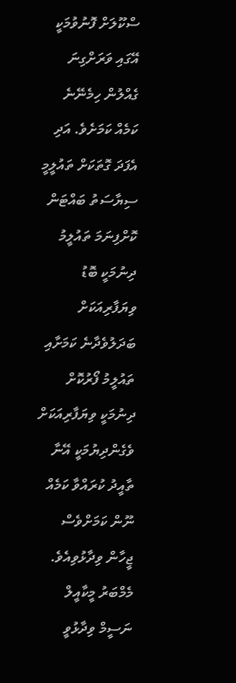ސްކޫލަށް ފޮނުވުމަކީ އޭގައި ވަރަށްގިނަ ގެއްލުން ހިމެނޭނެ ކަމެއް ކަމަށެވެ. އަދި އެފަދަ ގޮތަކަށް ތައުލީމީ ސިޔާސަތު ބައްޓަން ކޮށްފިނަމަ ތައުލީމު ދިނުމަކީ ބޮޑު ވިޔަފާރިއަކަށް ބަދަލުވެދާނެ ކަމަށާއި ތައުލީމު ފޯރުކޮށް ދިނުމަކީ ވިޔަފާރިއަކަށް ވެގެންދިޔުމަކީ އޭނާ ތާއީދު ކުރައްވާ ކަމެއް ނޫން ކަމަށްވެސް ޖީހާން ވިދާޅުވިއެވެ.
މެމްބަރު މީކާއީލް ނަސީމް ވިދާޅުވީ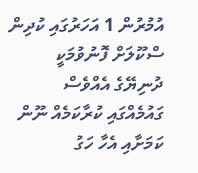އުމުރުން 1 އަހަރުގައި ކުދިން ސްކޫލަށް ފޮނުވުމަކީ ދުނިޔޭގެ އެއްވެސް ގައުމެއްގައި ކުރާކަމެއް ނޫން ކަމަށާއި އެހާ ހަގު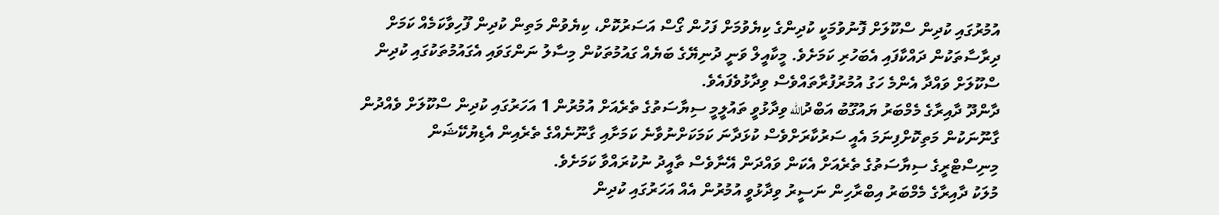އުމުރުގައި ކުދިން ސްކޫލަށް ފޮނުވުމަކީ ކުދިންގެ ކިޔެވުމަށް ފަހުން ގޯސް އަސަރުކޮށް، ކިޔެވުން މަތިން ކުދިން ފޫހިވާކަމެއް ކަމަށް ދިރާސާތަކުން ދައްކާފައި އެބަހުރި ކަމަށެވެ. މީކާއީލް ވަނީ ދުނިޔޭގެ ބަޔެއް ގައުމުތަކުން މިސާލު ނަންގަވައި އެގައުމުތަކުގައި ކުދިން ސްކޫލަށް ވައްދާ އެންމެ ހަގު އުމުރުފުރާތައްވެސް ވިދާޅުވެފައެވެ.
ދާންދޫ ދާއިރާގެ މެމްބަރު ޔައުގޫބު އަބްދުالله ވިދާޅުވީ ތައުލީމީ ސިޔާސަތުގެ ތެރެއަށް އުމުރުން 1 އަހަރުގައި ކުދިން ސްކޫލަށް ވެއްދުން ގާނޫނަކުން މަތިކޮށްފިނަމަ އެއީ ސަރުކާރަށްވެސް ކުޅަދާނަ ކަމަކަށްނުވާނެ ކަމަށާއި ގާނޫނެއްގެ ތެރެއިން އެޑިޔުކޭޝަން މިނިސްޓްރީގެ ސިޔާސަތުގެ ތެރެއަށް އެކަން ވައްދަން އޭނާވެސް ތާއީދު ނުކުރައްވާ ކަމަށެވެ.
މުލަކު ދާއިރާގެ މެމްބަރު އިބްރާހިން ނަސީރު ވިދާޅުވީ އުމުރުން އެއް އަހަރުގައި ކުދިން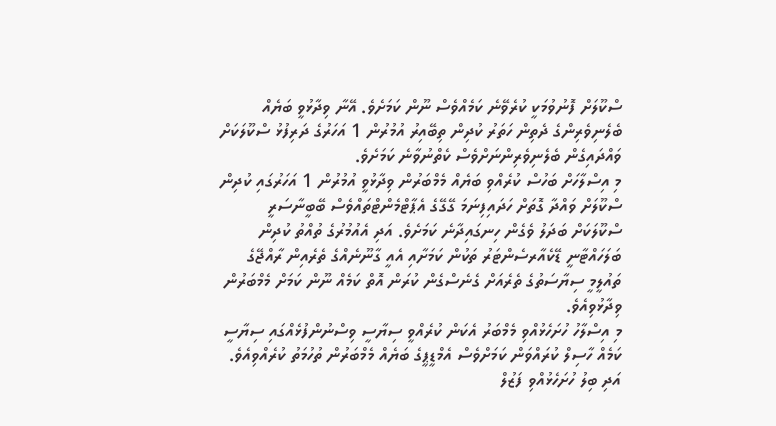ސްކޫލަށް ފޮނުވުމަކީ ކުރެވޭނެ ކަމެއްވެސް ނޫން ކަމަށެވެ. އޭނާ ވިދާޅުވީ ބަޔެއް ބެލެނިވެރިންގެ ދެތިން ހަތަރު ކުދިން ތިބޭއިރު އުމުރުން 1 އަހަރުގެ ދަރިފުޅު ސްކޫލަކަށް ވައްދައިގެން ބެލެނިވެރިންނަށްވެސް ކެތްނުވާނެ ކަމަށެވެ.
މި އިސްލާހަށް ބަހުސް ކުރެއްވި ބަޔެއް މެމްބަރުން ވިދާޅުވީ އުމުރުން 1 އަހަރުގައި ކުދިން ސްކޫލަށް ވައްދާ ގޮތަށް ހަދައިފިނަމަ ގޭގޭގެ އެޕާޓްމެންޓްތައްވެސް ބޭބީނާސަރީ ސްކޫލަކަށް ބަދަލު ވެގެން ހިނގައިދާނެ ކަމަށެވެ. އަދި އެއުމުރުގެ ތުއްތު ކުދިން ބަލަހައްޓާނީ ޑޭކެއާރސެންޓަރު ތަކުން ކަމަށާއި އެއީ ގާނޫނެއްގެ ތެރެއިން ރާއްޖޭގެ ތައުލީމީ ސިޔާސަތުގެ ތެރެއަށް ގެނެސްގެން ކުރަން އޮތް ކަމެއް ނޫން ކަމަށް މެމްބަރުން ވިދާޅުވިއެވެ.
މި އިސްލާހު ހުށަހެޅުއްވި މެމްބަރު އެކަން ކުރެއްވީ ސިޔާސީ ވިސްނުންފުޅެއްގައި ސިޔާސީ ކަމެއް ހާސިލް ކުރައްވަން ކަމަށްވެސް އެމްޑީޕީގެ ބަޔެއް މެމްބަރުން ތުހުމަތު ކުރެއްވިއެވެ. އަދި ބިލު ހުށަހެޅުއްވި ފަޒުލް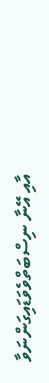އާއި އޭނާ ނިސްބަތްވެވަޑައިގަންނަވާ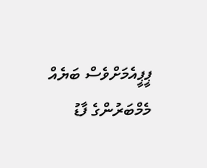ޕީޕީއެމަށްވެސް ބަޔެއް މެމްބަރުންގެ ފާޑު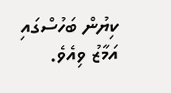ކިޔުން ބަހުސްގައި އަމާޒު ވިއެވެ.